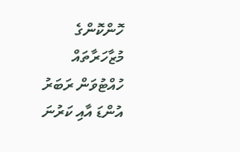ހޮންކޮންގެ މުޒާހަރާތައް ހުއްޓުވަން ރަބަރު އުންޑަ އާއި ކަރުނަ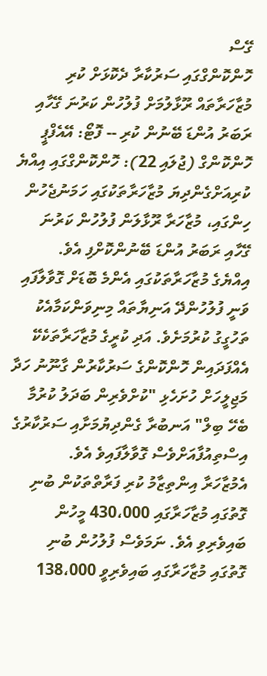ގޭސް
ހޮންކޮންގްގައި ސަރުކާރާ ދެކޮޅަށް ކުރި މުޒާހަރާތައް ރޫޅާލުމަށް ފުލުހުން ކަރުނަ ގޭހާއި ރަބަރު އުންޑަ ބޭނުން ކުރި -- ފޮޓޯ: އޭއެފްޕީ
ހޮންކޮންގް (ޖުލައި 22): ހޮންކޮންގްގައި އިއްޔެ ކުރިއަށްގެންދިޔަ މުޒާހަރާތަކުގައި ހަމަނުޖެހުން ހިންގައި، މުޒާހަރާ ރޫޅާލަން ފުލުހުން ކަރުނަ ގޭހާއި ރަބަރު އުންޑަ ބޭނުންކޮށްފި އެވެ.
އިއްޔެގެ މުޒާހަރާތަކުގައި އެންމެ ބޮޑަށް ގޮވާލާފައި ވަނީ ފުލުހުންދޭ އަނިޔާތައް މިނިވަންކަމާއެކު ތަހުގީގު ކުރުމަށެވެ. އަދި ކުރީގެ މުޒާހަރާތަކެކޭ އެއްފަދައިން ހޮންކޮންގެ ސަރުކާރުން ގާނޫނު ހަދާ މަޖިލީހަށް ހުށަހެޅި "ކުށްވެރިން ބަދަލު ކުރުމާ ބެހޭ ބިލް" އަނބުރާ ގެންދިޔުމަށާއި ސަރުކާރުގެ އިސްތިއުފާއަށްވެސް ގޮވާލާފައިވެ އެވެ.
އެމުޒާހަރާ އިންތިޒާމު ކުރި ފަރާތްތަކުން ބުނި ގޮތުގައި މުޒާހަރާގައި 430،000 މީހުން ބައިވެރިވި އެވެ. ނަމަވެސް ފުލުހުން ބުނި ގޮތުގައި މުޒާހަރާގައި ބައިވެރިވީ 138،000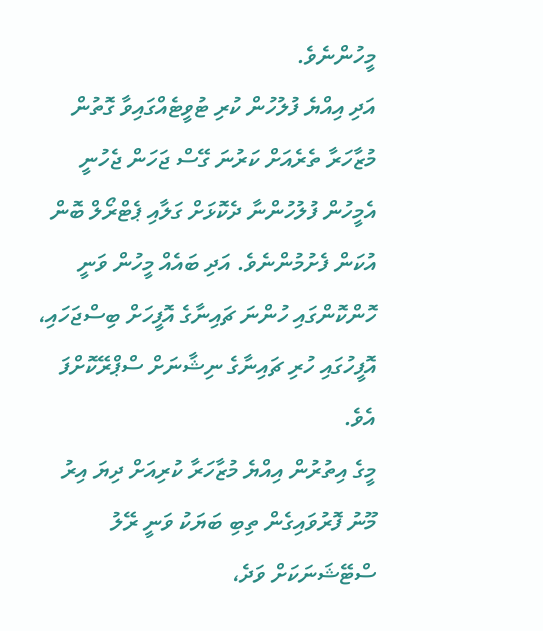މީހުންނެވެ.
އަދި އިއްޔެ ފުލުހުން ކުރި ޓުވީޓެއްގައިވާ ގޮތުން މުޒާހަރާ ތެރެއަށް ކަރުނަ ގޭސް ޖަހަން ޖެހުނީ އެމީހުން ފުލުހުންނާ ދެކޮޅަށް ގަލާއި ޕެޓްރޯލް ބޮން އުކަން ފެށުމުންނެވެ. އަދި ބައެއް މީހުން ވަނީ ހޮންކޮންގައި ހުންނަ ޗައިނާގެ އޮފީހަށް ބިސްޖަހައި، އޮފީހުގައި ހުރި ޗައިނާގެ ނިޝާނަށް ސްޕްރޭކޮށްފަ އެވެ.
މީގެ އިތުރުން އިއްޔެ މުޒާހަރާ ކުރިއަށް ދިޔަ އިރު މޫނު ފޮރުވައިގެން ތިބި ބަޔަކު ވަނީ ރޭލު ސްޓޭޝަނަކަށް ވަދެ،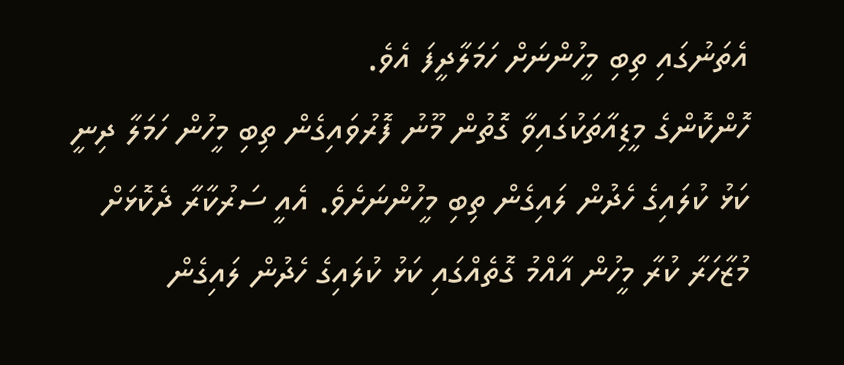އެތަނުގައި ތިބި މީހުންނަށް ހަމަލާދީފަ އެވެ.
ހޮންކޮންގެ މީޑިއާތަކުގައިވާ ގޮތުން މޫނު ފޮރުވައިގެން ތިބި މީހުން ހަމަލާ ދިނީ ކަޅު ކުލައިގެ ހެދުން ލައިގެން ތިބި މީހުންނަށެވެ. އެއީ ސަރުކާރާ ދެކޮޅަށް މުޒާހަރާ ކުރާ މީހުން އާއްމު ގޮތެއްގައި ކަޅު ކުލައިގެ ހެދުން ލައިގެން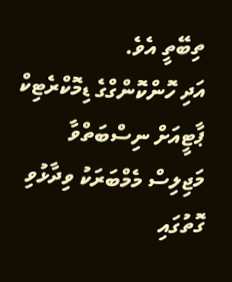ތިބޭތީ އެވެ.
އަދި ހޮންކޮންގްގެ ޑިމޮކްރެޓިކް ޕާޓީއަށް ނިސްބަތްވާ މަޖިލިސް މެމްބަރަކު ވިދާޅުވި ގޮތުގައި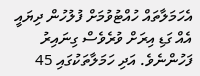އެހަމަލާތައް ހުއްޓުވުމަށް ފުލުހުން ދިޔައީ އެއް ގަޑި އިރަށް ވުރެވެސް ގިނައިރު ފަހުންނެވެ. އަދި ހަމަލާތަކުގައި 45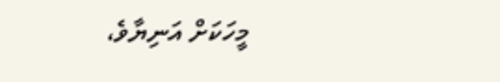މީހަކަށް އަނިޔާވެ،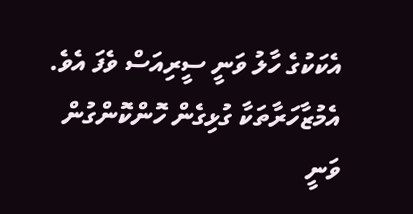އެކަކުގެ ހާލު ވަނީ ސީރިއަސް ވެފަ އެވެ.
އެމުޒާހަރާތަކާ ގުޅިގެން ހޮންކޮންގުން ވަނީ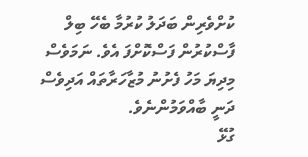ކުށްވެރިން ބަދަލު ކުރުމާ ބެހޭ ބިލް ފާސްކުރުން ފަސްކޮށްފަ އެވެ. ނަމަވެސް މިދިޔަ މަހު ފެށުނު މުޒާހަރާތައް އަދިވެސް ދަނީ ބާއްވަމުންނެވެ.
ގުޅޭ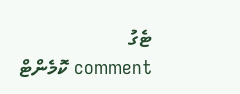ޓެގު
comment ކޮމެންޓް